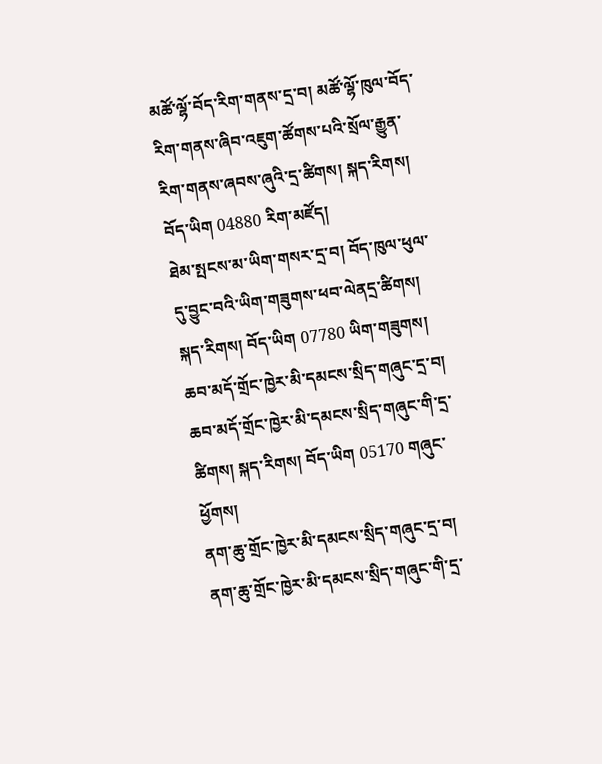མཚོ་ལྷོ་བོད་རིག་གནས་དྲ་བ། མཚོ་ལྷོ་ཁུལ་བོད་རིག་གནས་ཞིབ་འཇུག་ཚོགས་པའི་སྲོལ་རྒྱུན་རིག་གནས་ཞབས་ཞུའི་དྲ་ཚིགས། སྐད་རིགས། བོད་ཡིག 04880 རིག་མཛོད།
ཐེམ་སྤངས་མ་ཡིག་གསར་དྲ་བ། བོད་ཁུལ་ཕུལ་དུ་བྱུང་བའི་ཡིག་གཟུགས་ཕབ་ལེནདྲ་ཚིགས། སྐད་རིགས། བོད་ཡིག 07780 ཡིག་གཟུགས།
ཆབ་མདོ་གྲོང་ཁྱེར་མི་དམངས་སྲིད་གཞུང་དྲ་བ། ཆབ་མདོ་གྲོང་ཁྱེར་མི་དམངས་སྲིད་གཞུང་གི་དྲ་ཚིགས། སྐད་རིགས། བོད་ཡིག 05170 གཞུང་ཕྱོགས།
ནག་ཆུ་གྲོང་ཁྱེར་མི་དམངས་སྲིད་གཞུང་དྲ་བ། ནག་ཆུ་གྲོང་ཁྱེར་མི་དམངས་སྲིད་གཞུང་གི་དྲ་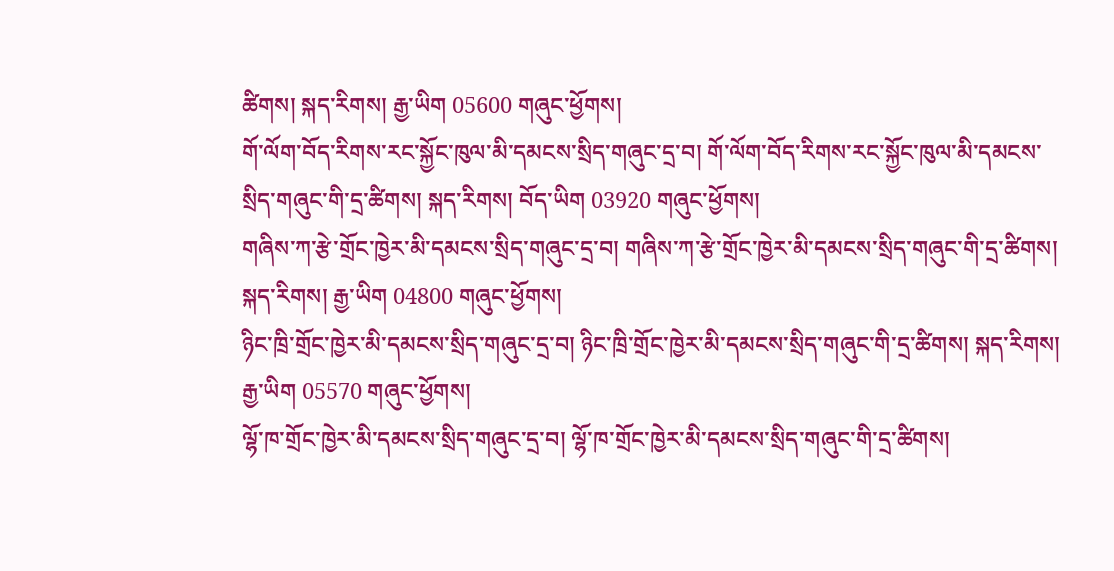ཚིགས། སྐད་རིགས། རྒྱ་ཡིག 05600 གཞུང་ཕྱོགས།
གོ་ལོག་བོད་རིགས་རང་སྐྱོང་ཁུལ་མི་དམངས་སྲིད་གཞུང་དྲ་བ། གོ་ལོག་བོད་རིགས་རང་སྐྱོང་ཁུལ་མི་དམངས་སྲིད་གཞུང་གི་དྲ་ཚིགས། སྐད་རིགས། བོད་ཡིག 03920 གཞུང་ཕྱོགས།
གཞིས་ཀ་རྩེ་གྲོང་ཁྱེར་མི་དམངས་སྲིད་གཞུང་དྲ་བ། གཞིས་ཀ་རྩེ་གྲོང་ཁྱེར་མི་དམངས་སྲིད་གཞུང་གི་དྲ་ཚིགས། སྐད་རིགས། རྒྱ་ཡིག 04800 གཞུང་ཕྱོགས།
ཉིང་ཁྲི་གྲོང་ཁྱེར་མི་དམངས་སྲིད་གཞུང་དྲ་བ། ཉིང་ཁྲི་གྲོང་ཁྱེར་མི་དམངས་སྲིད་གཞུང་གི་དྲ་ཚིགས། སྐད་རིགས། རྒྱ་ཡིག 05570 གཞུང་ཕྱོགས།
ལྷོ་ཁ་གྲོང་ཁྱེར་མི་དམངས་སྲིད་གཞུང་དྲ་བ། ལྷོ་ཁ་གྲོང་ཁྱེར་མི་དམངས་སྲིད་གཞུང་གི་དྲ་ཚིགས།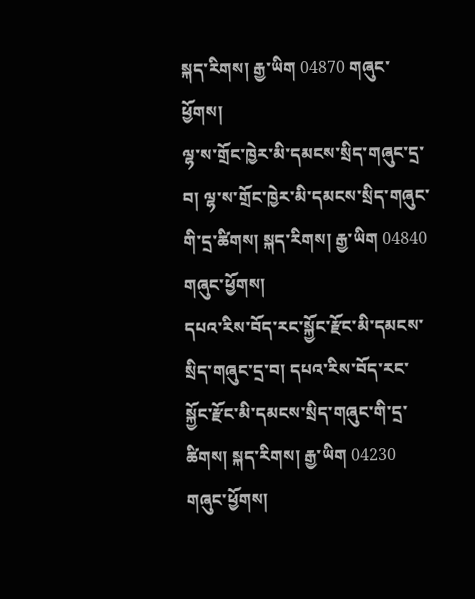སྐད་རིགས། རྒྱ་ཡིག 04870 གཞུང་ཕྱོགས།
ལྷ་ས་གྲོང་ཁྱེར་མི་དམངས་སྲིད་གཞུང་དྲ་བ། ལྷ་ས་གྲོང་ཁྱེར་མི་དམངས་སྲིད་གཞུང་གི་དྲ་ཚིགས། སྐད་རིགས། རྒྱ་ཡིག 04840 གཞུང་ཕྱོགས།
དཔའ་རིས་བོད་རང་སྐྱོང་རྫོང་མི་དམངས་སྲིད་གཞུང་དྲ་བ། དཔའ་རིས་བོད་རང་སྐྱོང་རྫོང་མི་དམངས་སྲིད་གཞུང་གི་དྲ་ཚིགས། སྐད་རིགས། རྒྱ་ཡིག 04230 གཞུང་ཕྱོགས།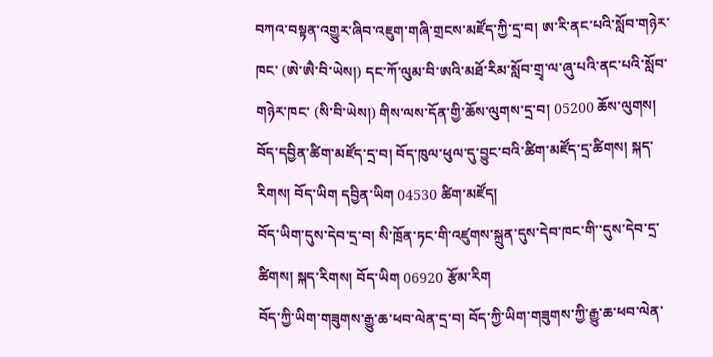བཀའ་བསྟན་འགྱུར་ཞིབ་འཇུག་གཞི་གྲངས་མཛོད་ཀྱི་དྲ་བ། ཨ་རི་ནང་པའི་སློབ་གཉེར་ཁང་ (ཨེ་ཨཻ་བི་ཡེས།) དང་ཀོ་ལུམ་བི་ཨའི་མཐོ་རིམ་སློབ་གྲྭ་ལ་ཞུ་པའི་ནང་པའི་སློབ་གཉེར་ཁང་ (སི་བི་ཡེས།) གིས་ལས་དོན་གྱི་ཆོས་ལུགས་དྲ་བ། 05200 ཆོས་ལུགས།
བོད་དབྱིན་ཚིག་མཛོད་དྲ་བ། བོད་ཁུལ་ཕུལ་དུ་བྱུང་བའི་ཚིག་མཛོད་དྲ་ཚིགས། སྐད་རིགས། བོད་ཡིག དབྱིན་ཡིག 04530 ཚིག་མཛོད།
བོད་ཡིག་དུས་དེབ་དྲ་བ། སི་ཁྲོན་ཏང་གི་འཛུགས་སྐྲུན་དུས་དེབ་ཁང་གི་་དུས་དེབ་དྲ་ཚིགས། སྐད་རིགས། བོད་ཡིག 06920 རྩོམ་རིག
བོད་ཀྱི་ཡིག་གཟུགས་རྒྱུ་ཆ་ཕབ་ལེན་དྲ་བ། བོད་ཀྱི་ཡིག་གཟུགས་ཀྱི་རྒྱུ་ཆ་ཕབ་ལེན་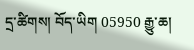དྲ་ཚིགས། བོད་ཡིག 05950 རྒྱུ་ཆ།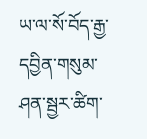ཡ་ལ་སོ་བོད་རྒྱ་དབྱིན་གསུམ་ཤན་སྦྱར་ཚིག་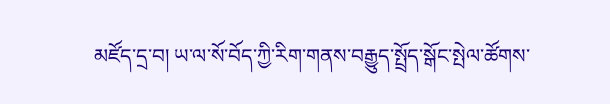མཛོད་དྲ་བ། ཡ་ལ་སོ་བོད་ཀྱི་རིག་གནས་བརྒྱུད་སྤྲོད་སྒོང་སྤེལ་ཚོགས་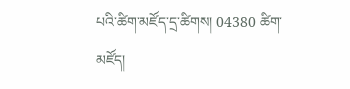པའི་ཚིག་མཛོད་དྲ་ཚིགས། 04380 ཚིག་མཛོད།